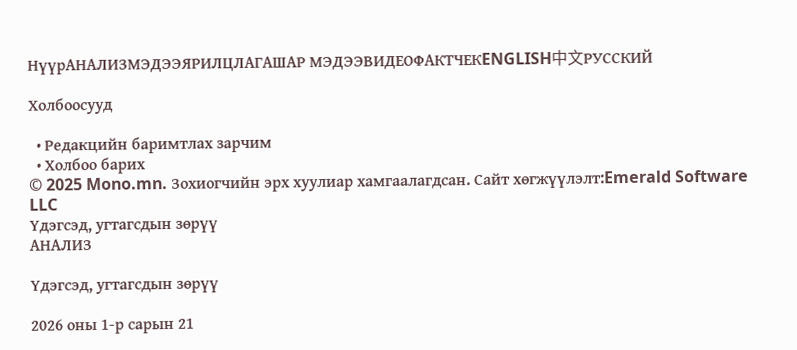НүүрАНАЛИЗМЭДЭЭЯРИЛЦЛАГАШАР МЭДЭЭВИДЕОФАКТЧЕКENGLISH中文РУССКИЙ

Холбоосууд

  • Редакцийн баримтлах зарчим
  • Холбоо барих
© 2025 Mono.mn. Зохиогчийн эрх хуулиар хамгаалагдсан. Сайт хөгжүүлэлт:Emerald Software LLC
Үдэгсэд, угтагсдын зөрүү
АНАЛИЗ

Үдэгсэд, угтагсдын зөрүү

2026 оны 1-р сарын 21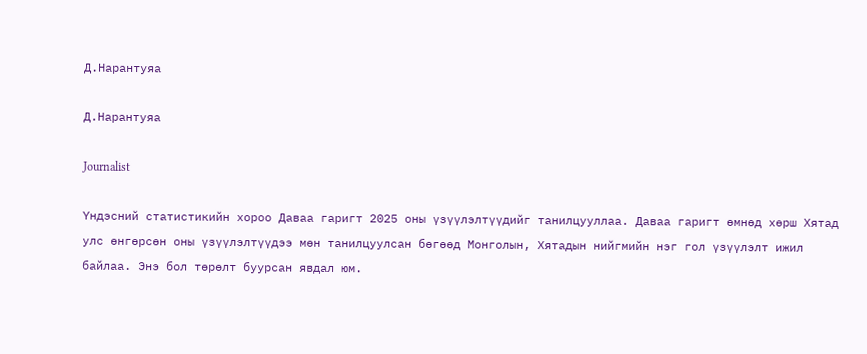Д.Нарантуяа

Д.Нарантуяа

Journalist

Үндэсний статистикийн хороо Даваа гаригт 2025 оны үзүүлэлтүүдийг танилцууллаа. Даваа гаригт өмнөд хөрш Хятад улс өнгөрсөн оны үзүүлэлтүүдээ мөн танилцуулсан бөгөөд Монголын, Хятадын нийгмийн нэг гол үзүүлэлт ижил байлаа. Энэ бол төрөлт буурсан явдал юм.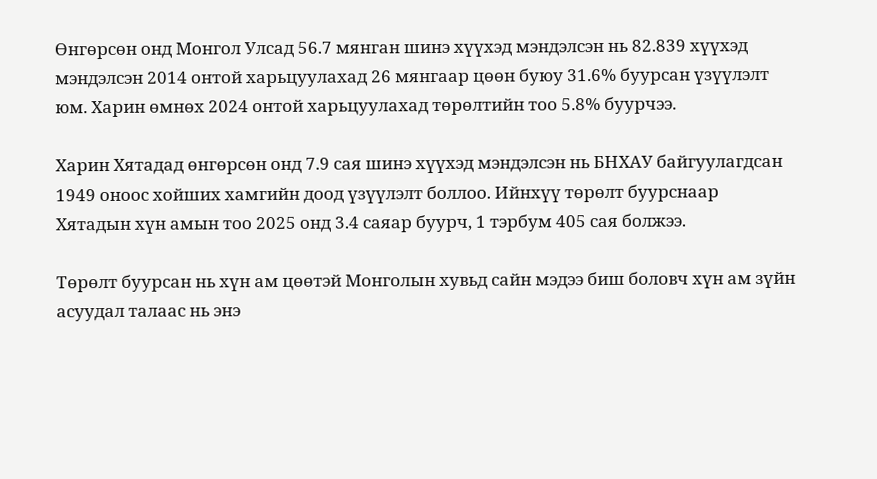Өнгөрсөн онд Монгол Улсад 56.7 мянган шинэ хүүхэд мэндэлсэн нь 82.839 хүүхэд мэндэлсэн 2014 онтой харьцуулахад 26 мянгаар цөөн буюу 31.6% буурсан үзүүлэлт юм. Харин өмнөх 2024 онтой харьцуулахад төрөлтийн тоо 5.8% буурчээ.

Харин Хятадад өнгөрсөн онд 7.9 сая шинэ хүүхэд мэндэлсэн нь БНХАУ байгуулагдсан 1949 оноос хойших хамгийн доод үзүүлэлт боллоо. Ийнхүү төрөлт буурснаар Хятадын хүн амын тоо 2025 онд 3.4 саяар буурч, 1 тэрбум 405 сая болжээ.

Төрөлт буурсан нь хүн ам цөөтэй Монголын хувьд сайн мэдээ биш боловч хүн ам зүйн асуудал талаас нь энэ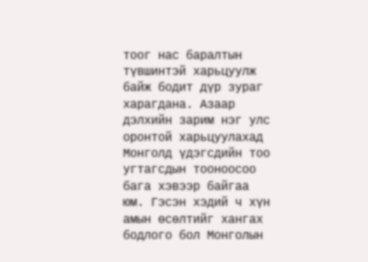тоог нас баралтын түвшинтэй харьцуулж байж бодит дүр зураг харагдана. Азаар дэлхийн зарим нэг улс оронтой харьцуулахад Монголд үдэгсдийн тоо угтагсдын тооноосоо бага хэвээр байгаа юм. Гэсэн хэдий ч хүн амын өсөлтийг хангах бодлого бол Монголын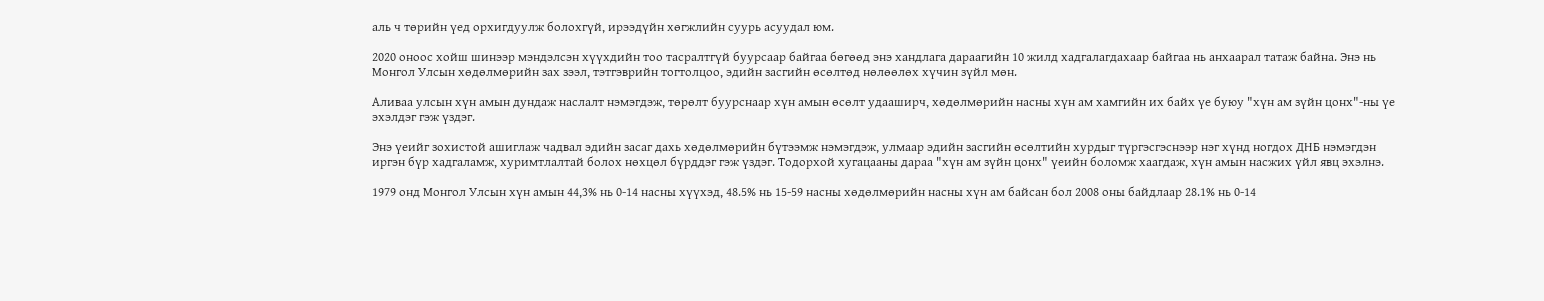аль ч төрийн үед орхигдуулж болохгүй, ирээдүйн хөгжлийн суурь асуудал юм.

2020 оноос хойш шинээр мэндэлсэн хүүхдийн тоо тасралтгүй буурсаар байгаа бөгөөд энэ хандлага дараагийн 10 жилд хадгалагдахаар байгаа нь анхаарал татаж байна. Энэ нь Монгол Улсын хөдөлмөрийн зах зээл, тэтгэврийн тогтолцоо, эдийн засгийн өсөлтөд нөлөөлөх хүчин зүйл мөн.

Аливаа улсын хүн амын дундаж наслалт нэмэгдэж, төрөлт буурснаар хүн амын өсөлт удааширч, хөдөлмөрийн насны хүн ам хамгийн их байх үе буюу "хүн ам зүйн цонх"-ны үе эхэлдэг гэж үздэг.

Энэ үеийг зохистой ашиглаж чадвал эдийн засаг дахь хөдөлмөрийн бүтээмж нэмэгдэж, улмаар эдийн засгийн өсөлтийн хурдыг түргэсгэснээр нэг хүнд ногдох ДНБ нэмэгдэн иргэн бүр хадгаламж, хуримтлалтай болох нөхцөл бүрддэг гэж үздэг. Тодорхой хугацааны дараа "хүн ам зүйн цонх" үеийн боломж хаагдаж, хүн амын насжих үйл явц эхэлнэ.

1979 онд Монгол Улсын хүн амын 44,3% нь 0-14 насны хүүхэд, 48.5% нь 15-59 насны хөдөлмөрийн насны хүн ам байсан бол 2008 оны байдлаар 28.1% нь 0-14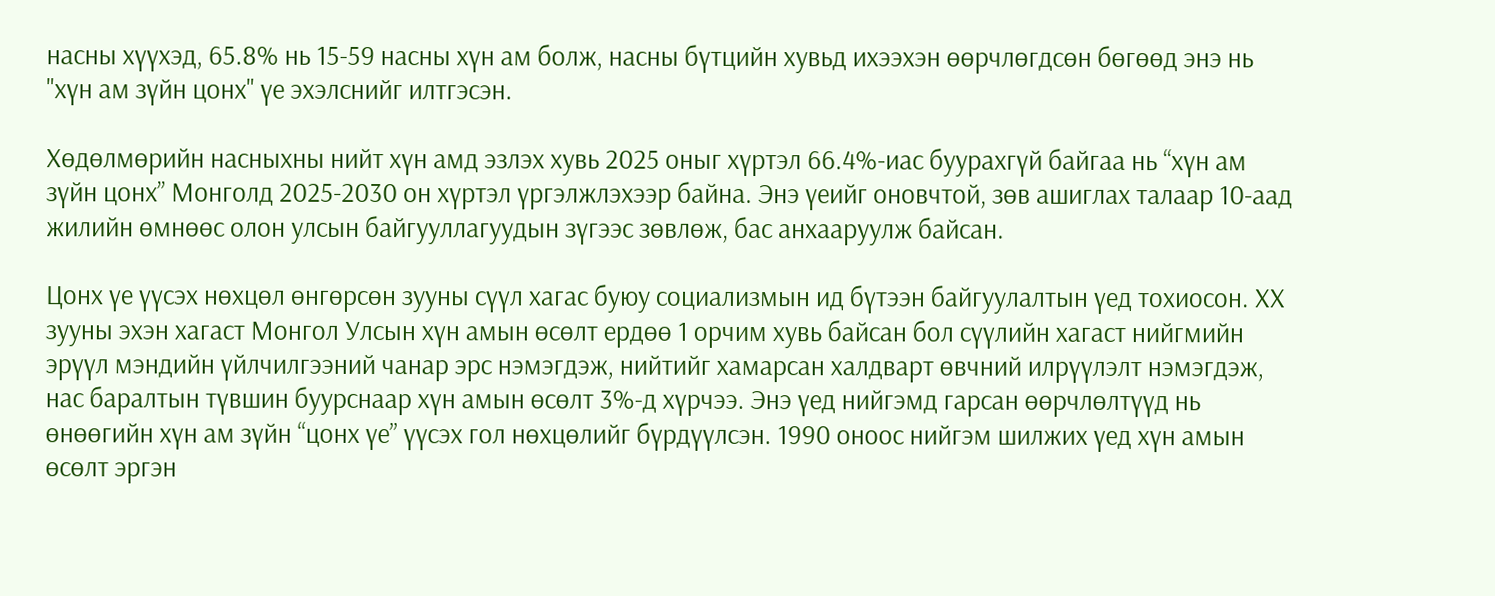насны хүүхэд, 65.8% нь 15-59 насны хүн ам болж, насны бүтцийн хувьд ихээхэн өөрчлөгдсөн бөгөөд энэ нь "хүн ам зүйн цонх" үе эхэлснийг илтгэсэн.

Хөдөлмөрийн насныхны нийт хүн амд эзлэх хувь 2025 оныг хүртэл 66.4%-иас буурахгүй байгаа нь “хүн ам зүйн цонх” Монголд 2025-2030 он хүртэл үргэлжлэхээр байна. Энэ үеийг оновчтой, зөв ашиглах талаар 10-аад жилийн өмнөөс олон улсын байгууллагуудын зүгээс зөвлөж, бас анхааруулж байсан.

Цонх үе үүсэх нөхцөл өнгөрсөн зууны сүүл хагас буюу социализмын ид бүтээн байгуулалтын үед тохиосон. ХХ зууны эхэн хагаст Монгол Улсын хүн амын өсөлт ердөө 1 орчим хувь байсан бол сүүлийн хагаст нийгмийн эрүүл мэндийн үйлчилгээний чанар эрс нэмэгдэж, нийтийг хамарсан халдварт өвчний илрүүлэлт нэмэгдэж, нас баралтын түвшин буурснаар хүн амын өсөлт 3%-д хүрчээ. Энэ үед нийгэмд гарсан өөрчлөлтүүд нь өнөөгийн хүн ам зүйн “цонх үе” үүсэх гол нөхцөлийг бүрдүүлсэн. 1990 оноос нийгэм шилжих үед хүн амын өсөлт эргэн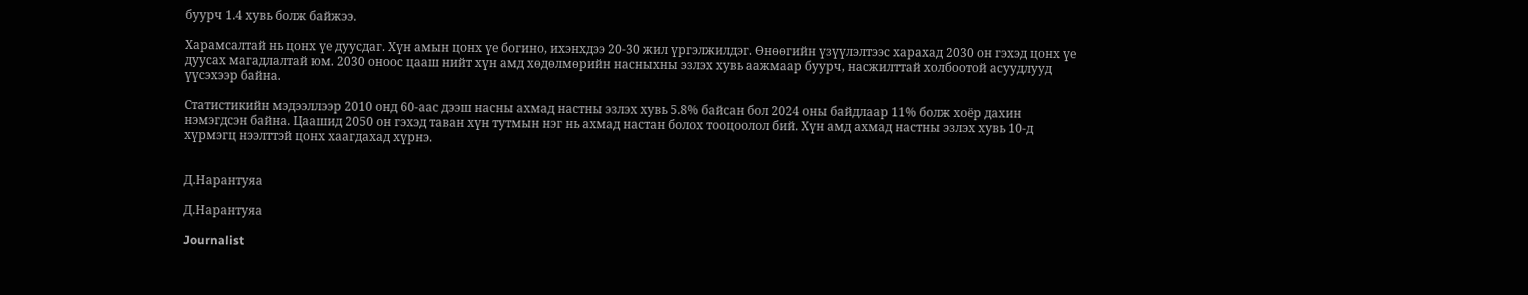буурч 1.4 хувь болж байжээ.

Харамсалтай нь цонх үе дуусдаг. Хүн амын цонх үе богино, ихэнхдээ 20-30 жил үргэлжилдэг. Өнөөгийн үзүүлэлтээс харахад 2030 он гэхэд цонх үе дуусах магадлалтай юм. 2030 оноос цааш нийт хүн амд хөдөлмөрийн насныхны эзлэх хувь аажмаар буурч, насжилттай холбоотой асуудлууд үүсэхээр байна.

Статистикийн мэдээллээр 2010 онд 60-аас дээш насны ахмад настны эзлэх хувь 5.8% байсан бол 2024 оны байдлаар 11% болж хоёр дахин нэмэгдсэн байна. Цаашид 2050 он гэхэд таван хүн тутмын нэг нь ахмад настан болох тооцоолол бий. Хүн амд ахмад настны эзлэх хувь 10-д хүрмэгц нээлттэй цонх хаагдахад хүрнэ.


Д.Нарантуяа

Д.Нарантуяа

Journalist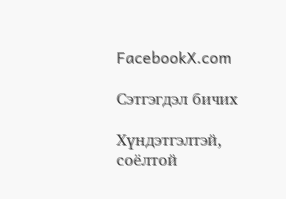FacebookX.com

Сэтгэгдэл бичих

Хүндэтгэлтэй, соёлтой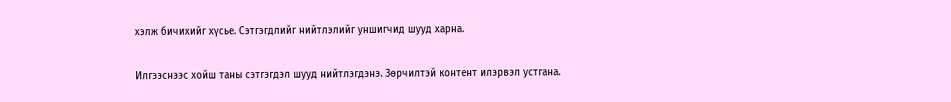хэлж бичихийг хүсье. Сэтгэгдлийг нийтлэлийг уншигчид шууд харна.

Илгээснээс хойш таны сэтгэгдэл шууд нийтлэгдэнэ. Зөрчилтэй контент илэрвэл устгана.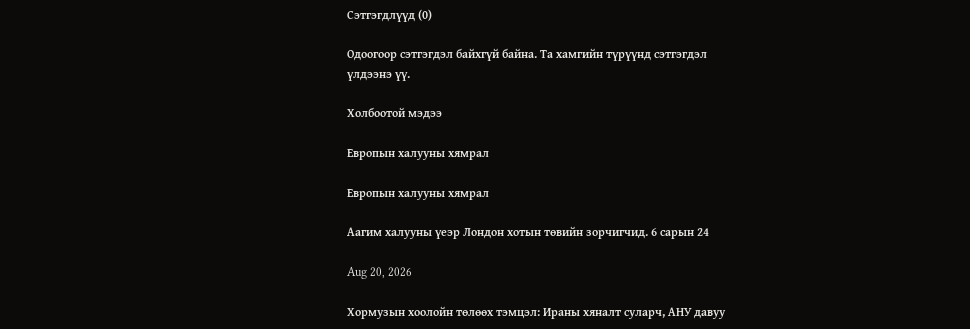Сэтгэгдлүүд (0)

Одоогоор сэтгэгдэл байхгүй байна. Та хамгийн түрүүнд сэтгэгдэл үлдээнэ үү.

Холбоотой мэдээ

Европын халууны хямрал

Европын халууны хямрал

Аагим халууны үеэр Лондон хотын төвийн зорчигчид. 6 сарын 24

Aug 20, 2026

Хормузын хоолойн төлөөх тэмцэл: Ираны хяналт суларч, АНУ давуу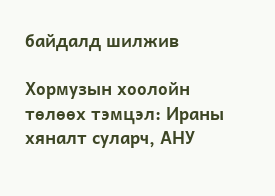байдалд шилжив

Хормузын хоолойн төлөөх тэмцэл: Ираны хяналт суларч, АНУ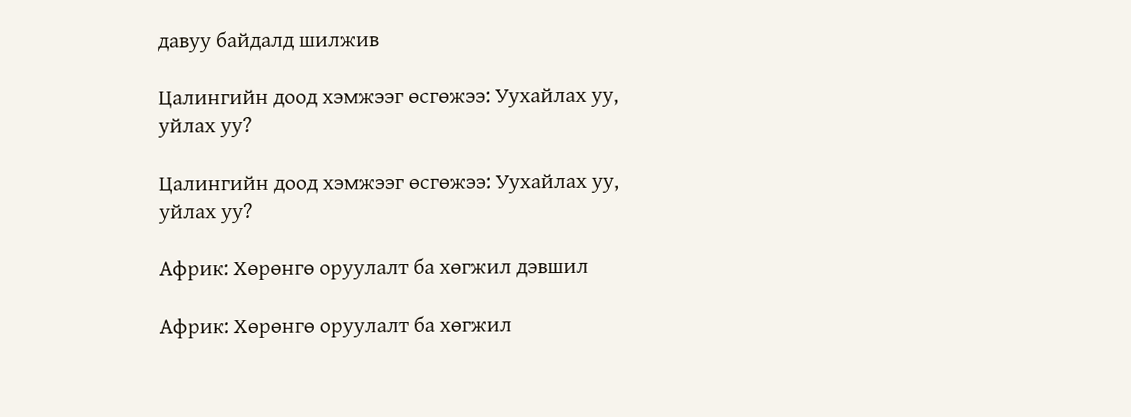давуу байдалд шилжив

Цалингийн доод хэмжээг өсгөжээ: Уухайлах уу, уйлах уу?

Цалингийн доод хэмжээг өсгөжээ: Уухайлах уу, уйлах уу?

Африк: Хөрөнгө оруулалт ба хөгжил дэвшил

Африк: Хөрөнгө оруулалт ба хөгжил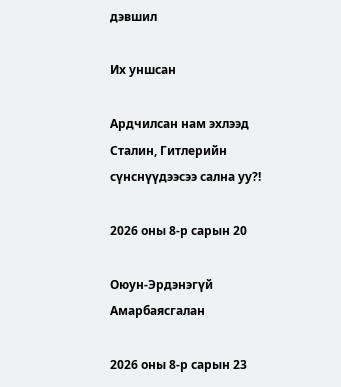дэвшил

Их уншсан

Ардчилсан нам эхлээд Сталин, Гитлерийн сүнснүүдээсээ сална уу?!

2026 оны 8-р сарын 20

Оюун-Эрдэнэгүй Амарбаясгалан

2026 оны 8-р сарын 23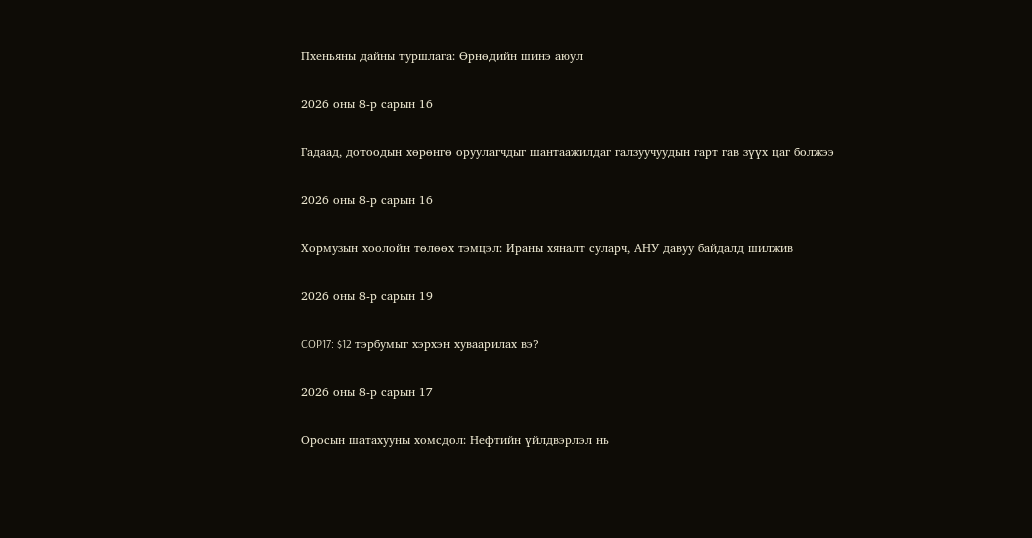Пхеньяны дайны туршлага: Өрнөдийн шинэ аюул

2026 оны 8-р сарын 16

Гадаад, дотоодын хөрөнгө оруулагчдыг шантаажилдаг галзуучуудын гарт гав зүүх цаг болжээ

2026 оны 8-р сарын 16

Хормузын хоолойн төлөөх тэмцэл: Ираны хяналт суларч, АНУ давуу байдалд шилжив

2026 оны 8-р сарын 19

COP17: $12 тэрбумыг хэрхэн хуваарилах вэ?

2026 оны 8-р сарын 17

Оросын шатахууны хомсдол: Нефтийн үйлдвэрлэл нь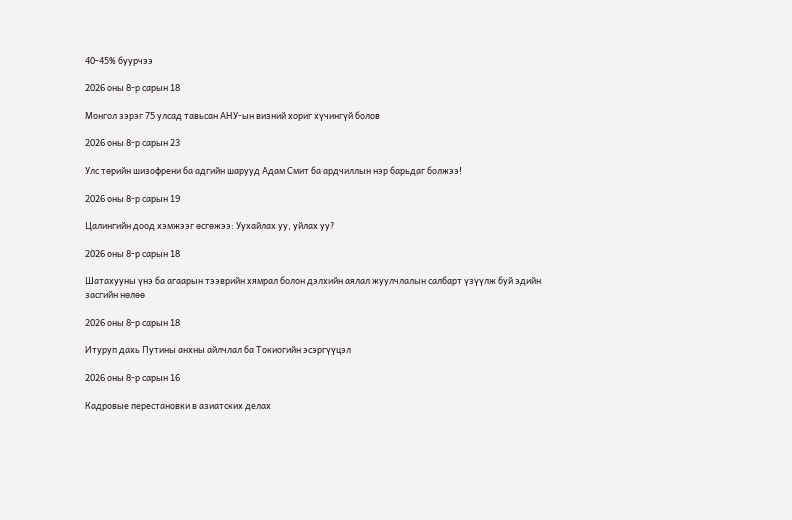40-45% буурчээ

2026 оны 8-р сарын 18

Монгол зэрэг 75 улсад тавьсан АНУ-ын визний хориг хүчингүй болов

2026 оны 8-р сарын 23

Улс төрийн шизофрени ба адгийн шарууд Адам Смит ба ардчиллын нэр барьдаг болжээ!

2026 оны 8-р сарын 19

Цалингийн доод хэмжээг өсгөжээ: Уухайлах уу, уйлах уу?

2026 оны 8-р сарын 18

Шатахууны үнэ ба агаарын тээврийн хямрал болон дэлхийн аялал жуулчлалын салбарт үзүүлж буй эдийн засгийн нөлөө

2026 оны 8-р сарын 18

Итуруп дахь Путины анхны айлчлал ба Токиогийн эсэргүүцэл

2026 оны 8-р сарын 16

Кадровые перестановки в азиатских делах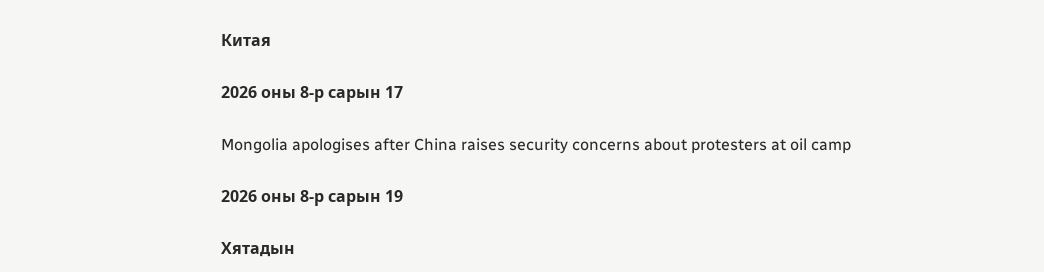Китая

2026 оны 8-р сарын 17

Mongolia apologises after China raises security concerns about protesters at oil camp

2026 оны 8-р сарын 19

Хятадын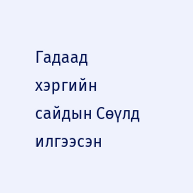Гадаад хэргийн сайдын Сөүлд илгээсэн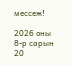мессеж!

2026 оны 8-р сарын 20